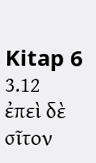Kitap 6
3.12
ἐπεὶ δὲ σῖτον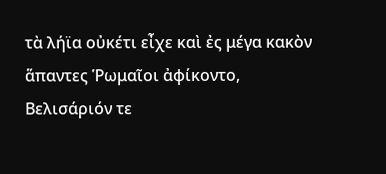τὰ λήϊα οὐκέτι εἶχε καὶ ἐς μέγα κακὸν ἅπαντες Ῥωμαῖοι ἀφίκοντο, Βελισάριόν τε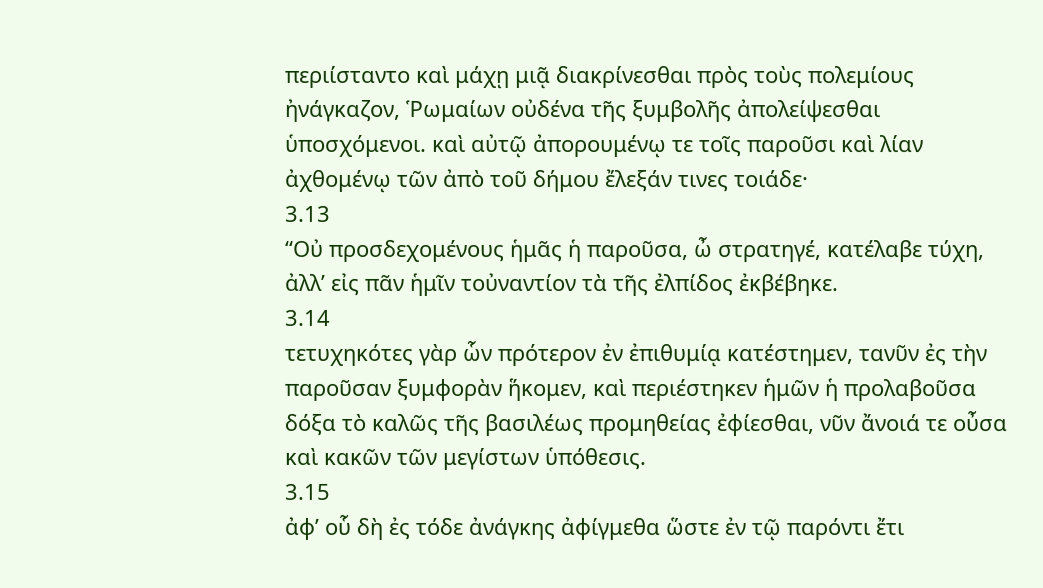περιίσταντο καὶ μάχῃ μιᾷ διακρίνεσθαι πρὸς τοὺς πολεμίους ἠνάγκαζον, Ῥωμαίων οὐδένα τῆς ξυμβολῆς ἀπολείψεσθαι ὑποσχόμενοι. καὶ αὐτῷ ἀπορουμένῳ τε τοῖς παροῦσι καὶ λίαν ἀχθομένῳ τῶν ἀπὸ τοῦ δήμου ἔλεξάν τινες τοιάδε·
3.13
“Οὐ προσδεχομένους ἡμᾶς ἡ παροῦσα, ὦ στρατηγέ, κατέλαβε τύχη, ἀλλ’ εἰς πᾶν ἡμῖν τοὐναντίον τὰ τῆς ἐλπίδος ἐκβέβηκε.
3.14
τετυχηκότες γὰρ ὧν πρότερον ἐν ἐπιθυμίᾳ κατέστημεν, τανῦν ἐς τὴν παροῦσαν ξυμφορὰν ἥκομεν, καὶ περιέστηκεν ἡμῶν ἡ προλαβοῦσα δόξα τὸ καλῶς τῆς βασιλέως προμηθείας ἐφίεσθαι, νῦν ἄνοιά τε οὖσα καὶ κακῶν τῶν μεγίστων ὑπόθεσις.
3.15
ἀφ’ οὗ δὴ ἐς τόδε ἀνάγκης ἀφίγμεθα ὥστε ἐν τῷ παρόντι ἔτι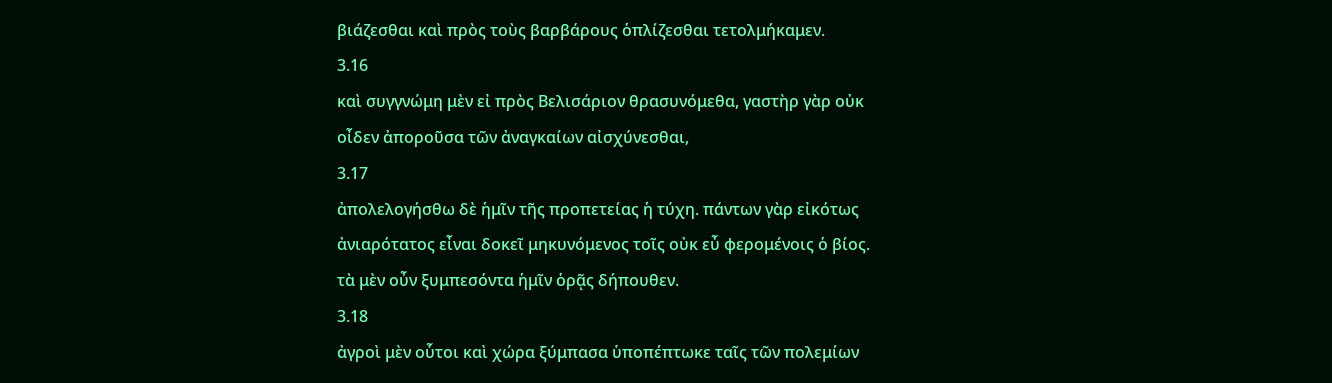βιάζεσθαι καὶ πρὸς τοὺς βαρβάρους ὁπλίζεσθαι τετολμήκαμεν.
3.16
καὶ συγγνώμη μὲν εἰ πρὸς Βελισάριον θρασυνόμεθα, γαστὴρ γὰρ οὐκ οἶδεν ἀποροῦσα τῶν ἀναγκαίων αἰσχύνεσθαι,
3.17
ἀπολελογήσθω δὲ ἡμῖν τῆς προπετείας ἡ τύχη. πάντων γὰρ εἰκότως ἀνιαρότατος εἶναι δοκεῖ μηκυνόμενος τοῖς οὐκ εὖ φερομένοις ὁ βίος. τὰ μὲν οὖν ξυμπεσόντα ἡμῖν ὁρᾷς δήπουθεν.
3.18
ἀγροὶ μὲν οὗτοι καὶ χώρα ξύμπασα ὑποπέπτωκε ταῖς τῶν πολεμίων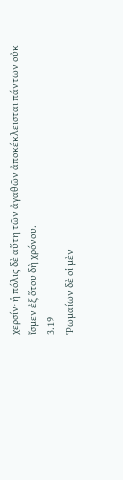χερσίν· ἡ πόλις δὲ αὕτη τῶν ἀγαθῶν ἀποκέκλεισται πάντων οὐκ ἴσμεν ἐξ ὅτου δὴ χρόνου.
3.19
Ῥωμαίων δὲ οἱ μὲν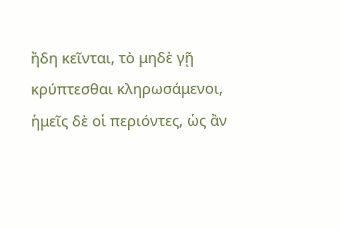ἤδη κεῖνται, τὸ μηδὲ γῇ κρύπτεσθαι κληρωσάμενοι, ἡμεῖς δὲ οἱ περιόντες, ὡς ἂν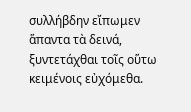συλλήβδην εἴπωμεν ἅπαντα τὰ δεινά, ξυντετάχθαι τοῖς οὕτω κειμένοις εὐχόμεθα.